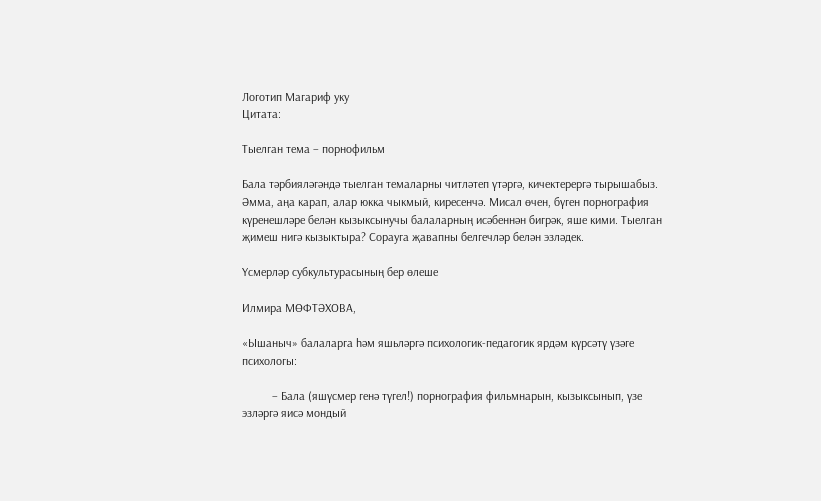Логотип Магариф уку
Цитата:

Тыелган тема – порнофильм

Бала тәрбияләгәндә тыелган темаларны читләтеп үтәргә, кичектерергә тырышабыз. Әмма, аңа карап, алар юкка чыкмый, киресенчә. Мисал өчен, бүген порнография күренешләре белән кызыксынучы балаларның исәбеннән бигрәк, яше кими. Тыелган җимеш нигә кызыктыра? Сорауга җавапны белгечләр белән эзләдек.

Үсмерләр субкультурасының бер өлеше

Илмира МӨФТӘХОВА,

«Ышаныч» балаларга һәм яшьләргә психологик-педагогик ярдәм күрсәтү үзәге психологы:

          – Бала (яшүсмер генә түгел!) порнография фильмнарын, кызыксынып, үзе эзләргә яисә мондый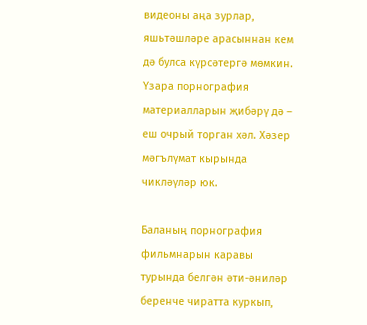видеоны аңа зурлар, яшьтәшләре арасыннан кем дә булса күрсәтергә мөмкин. Үзара порнография материалларын җибәрү дә – еш очрый торган хәл. Хәзер мәгълүмат кырында чикләүләр юк.

Баланың порнография фильмнарын каравы турында белгән әти-әниләр беренче чиратта куркып,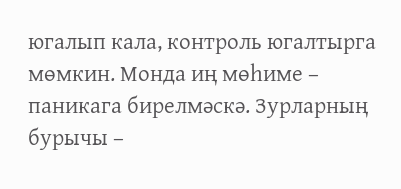югалып кала, контроль югалтырга мөмкин. Монда иң мөһиме – паникага бирелмәскә. Зурларның бурычы –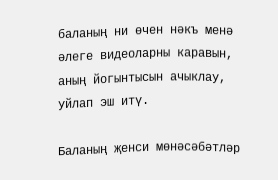баланың ни өчен нәкъ менә әлеге видеоларны каравын, аның йогынтысын ачыклау, уйлап эш итү.

Баланың җенси мөнәсәбәтләр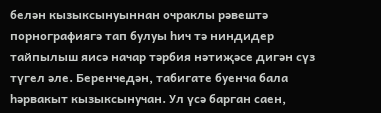белән кызыксынуыннан очраклы рәвештә порнографиягә тап булуы һич тә ниндидер тайпылыш яисә начар тәрбия нәтиҗәсе дигән сүз түгел әле. Беренчедән, табигате буенча бала һәрвакыт кызыксынучан. Ул үсә барган саен,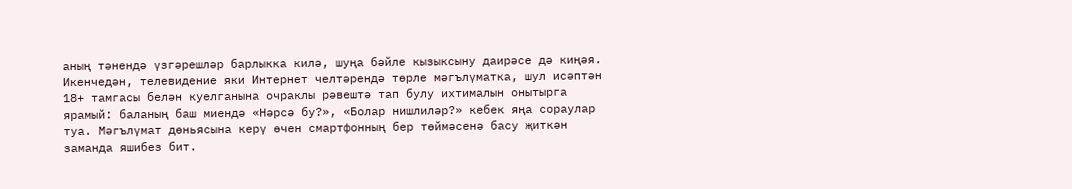аның тәнендә үзгәрешләр барлыкка килә, шуңа бәйле кызыксыну даирәсе дә киңәя. Икенчедән, телевидение яки Интернет челтәрендә төрле мәгълүматка, шул исәптән 18+ тамгасы белән куелганына очраклы рәвештә тап булу ихтималын онытырга ярамый: баланың баш миендә «Нәрсә бу?», «Болар нишлиләр?» кебек яңа сораулар туа. Мәгълүмат дөньясына керү өчен смартфонның бер төймәсенә басу җиткән заманда яшибез бит.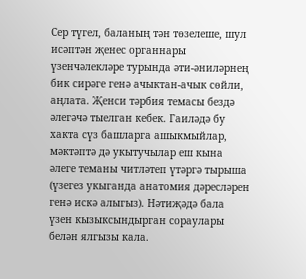Сер түгел, баланың тән төзелеше, шул исәптән җенес органнары үзенчәлекләре турында әти-әниләрнең бик сирәге генә ачыктан-ачык сөйли, аңлата. Җенси тәрбия темасы бездә әлегәчә тыелган кебек. Гаиләдә бу хакта сүз башларга ашыкмыйлар, мәктәптә дә укытучылар еш кына әлеге теманы читләтеп үтәргә тырыша (үзегез укыганда анатомия дәресләрен генә искә алыгыз). Нәтиҗәдә бала үзен кызыксындырган сораулары белән ялгызы кала.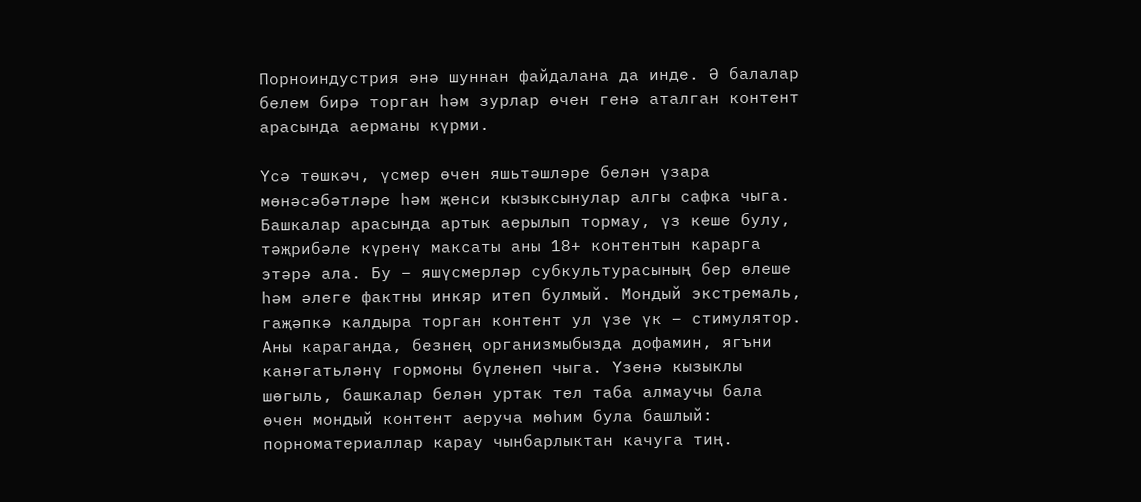Порноиндустрия әнә шуннан файдалана да инде. Ә балалар белем бирә торган һәм зурлар өчен генә аталган контент арасында аерманы күрми.

Үсә төшкәч, үсмер өчен яшьтәшләре белән үзара мөнәсәбәтләре һәм җенси кызыксынулар алгы сафка чыга. Башкалар арасында артык аерылып тормау, үз кеше булу, тәҗрибәле күренү максаты аны 18+ контентын карарга этәрә ала. Бу – яшүсмерләр субкультурасының бер өлеше һәм әлеге фактны инкяр итеп булмый. Мондый экстремаль, гаҗәпкә калдыра торган контент ул үзе үк – стимулятор. Аны караганда, безнең организмыбызда дофамин, ягъни канәгатьләнү гормоны бүленеп чыга. Үзенә кызыклы шөгыль, башкалар белән уртак тел таба алмаучы бала өчен мондый контент аеруча мөһим була башлый: порноматериаллар карау чынбарлыктан качуга тиң.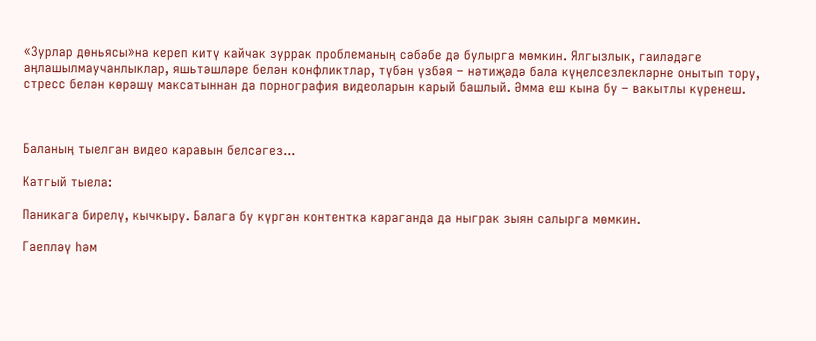«Зурлар дөньясы»на кереп китү кайчак зуррак проблеманың сәбәбе дә булырга мөмкин. Ялгызлык, гаиләдәге аңлашылмаучанлыклар, яшьтәшләре белән конфликтлар, түбән үзбәя – нәтиҗәдә бала күңелсезлекләрне онытып тору, стресс белән көрәшү максатыннан да порнография видеоларын карый башлый. Әмма еш кына бу – вакытлы күренеш.



Баланың тыелган видео каравын белсәгез...

Катгый тыела:

Паникага бирелү, кычкыру. Балага бу күргән контентка караганда да ныграк зыян салырга мөмкин.

Гаепләү һәм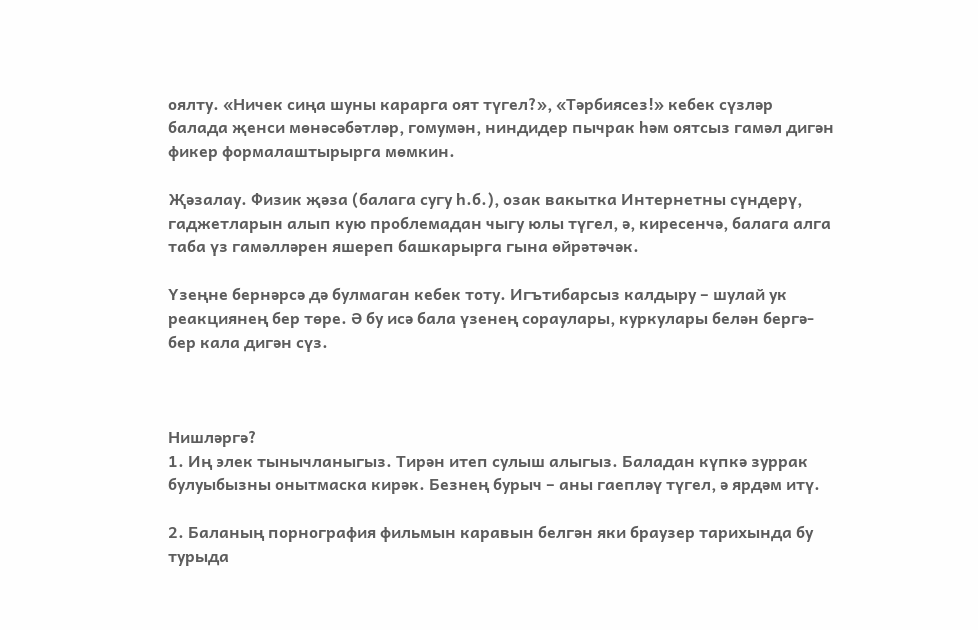оялту. «Ничек сиңа шуны карарга оят түгел?», «Тәрбиясез!» кебек сүзләр балада җенси мөнәсәбәтләр, гомумән, ниндидер пычрак һәм оятсыз гамәл дигән фикер формалаштырырга мөмкин.

Җәзалау. Физик җәза (балага сугу һ.б.), озак вакытка Интернетны сүндерү, гаджетларын алып кую проблемадан чыгу юлы түгел, ә, киресенчә, балага алга таба үз гамәлләрен яшереп башкарырга гына өйрәтәчәк.

Үзеңне бернәрсә дә булмаган кебек тоту. Игътибарсыз калдыру – шулай ук реакциянең бер төре. Ә бу исә бала үзенең сораулары, куркулары белән бергә-бер кала дигән сүз.



Нишләргә?
1. Иң элек тынычланыгыз. Тирән итеп сулыш алыгыз. Баладан күпкә зуррак булуыбызны онытмаска кирәк. Безнең бурыч – аны гаепләү түгел, ә ярдәм итү.

2. Баланың порнография фильмын каравын белгән яки браузер тарихында бу турыда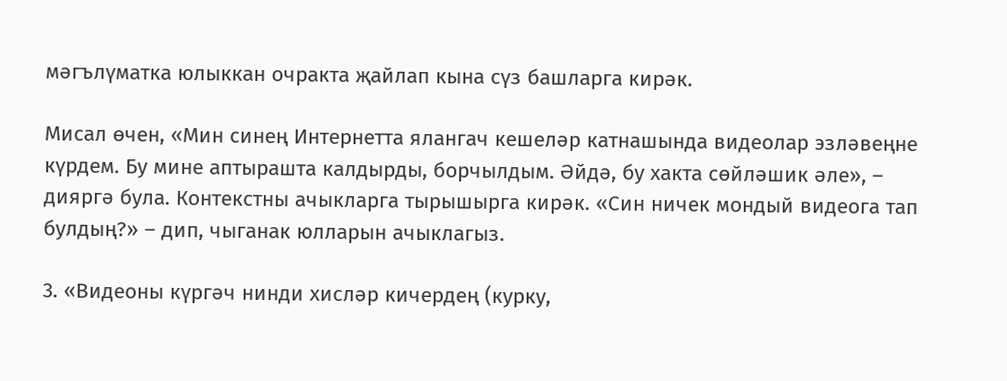мәгълүматка юлыккан очракта җайлап кына сүз башларга кирәк.

Мисал өчен, «Мин синең Интернетта ялангач кешеләр катнашында видеолар эзләвеңне күрдем. Бу мине аптырашта калдырды, борчылдым. Әйдә, бу хакта сөйләшик әле», – дияргә була. Контекстны ачыкларга тырышырга кирәк. «Син ничек мондый видеога тап булдың?» – дип, чыганак юлларын ачыклагыз.

3. «Видеоны күргәч нинди хисләр кичердең (курку,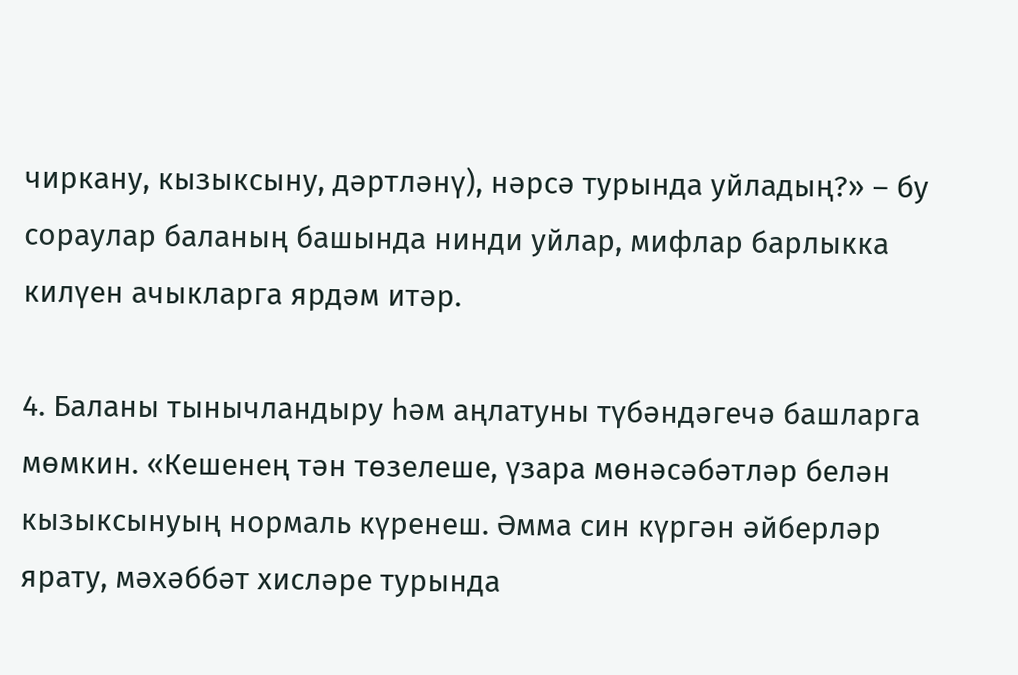чиркану, кызыксыну, дәртләнү), нәрсә турында уйладың?» – бу сораулар баланың башында нинди уйлар, мифлар барлыкка килүен ачыкларга ярдәм итәр.

4. Баланы тынычландыру һәм аңлатуны түбәндәгечә башларга мөмкин. «Кешенең тән төзелеше, үзара мөнәсәбәтләр белән кызыксынуың нормаль күренеш. Әмма син күргән әйберләр ярату, мәхәббәт хисләре турында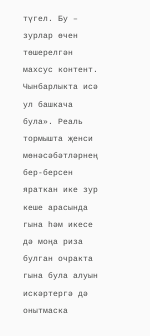түгел. Бу – зурлар өчен төшерелгән махсус контент. Чынбарлыкта исә ул башкача була». Реаль тормышта җенси мөнәсәбәтләрнең бер-берсен яраткан ике зур кеше арасында гына һәм икесе дә моңа риза булган очракта гына була алуын искәртергә дә онытмаска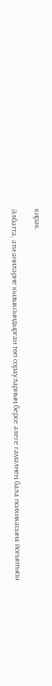кирәк.

Әлбәттә, әти-әниләрне кызыксындырган төп сорауларның берсе әлеге гамәлнең бала психикасына йогынтысы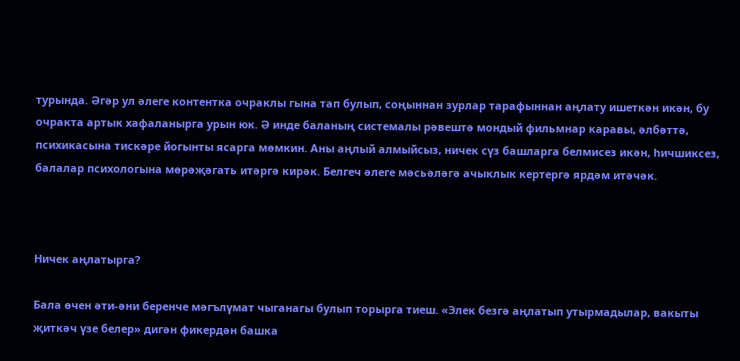турында. Әгәр ул әлеге контентка очраклы гына тап булып, соңыннан зурлар тарафыннан аңлату ишеткән икән, бу очракта артык хафаланырга урын юк. Ә инде баланың системалы рәвештә мондый фильмнар каравы, әлбәттә, психикасына тискәре йогынты ясарга мөмкин. Аны аңлый алмыйсыз, ничек сүз башларга белмисез икән, һичшиксез, балалар психологына мөрәҗәгать итәргә кирәк. Белгеч әлеге мәсьәләгә ачыклык кертергә ярдәм итәчәк.



Ничек аңлатырга?

Бала өчен әти-әни беренче мәгълүмат чыганагы булып торырга тиеш. «Элек безгә аңлатып утырмадылар, вакыты җиткәч үзе белер» дигән фикердән башка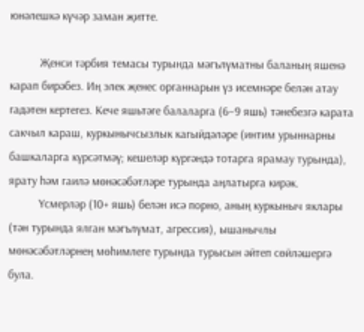юнәлешкә күчәр заман җитте.

          Җенси тәрбия темасы турында мәгълүматны баланың яшенә карап бирәбез. Иң элек җенес органнарын үз исемнәре белән атау гадәтен кертегез. Кече яшьтәге балаларга (6–9 яшь) тәнебезгә карата сакчыл караш, куркынычсызлык кагыйдәләре (интим урыннарны башкаларга күрсәтмәү; кешеләр күргәндә тотарга ярамау турында), ярату һәм гаилә мөнәсәбәтләре турында аңлатырга кирәк.
          Үсмерләр (10+ яшь) белән исә порно, аның куркыныч яклары (тән турында ялган мәгълүмат, агрессия), ышанычлы мөнәсәбәтләрнең мөһимлеге турында турысын әйтеп сөйләшергә була.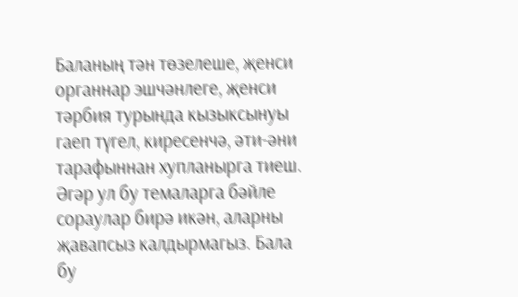Баланың тән төзелеше, җенси органнар эшчәнлеге, җенси тәрбия турында кызыксынуы гаеп түгел, киресенчә, әти-әни тарафыннан хупланырга тиеш. Әгәр ул бу темаларга бәйле сораулар бирә икән, аларны җавапсыз калдырмагыз. Бала бу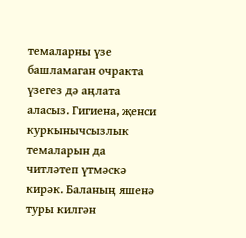темаларны үзе башламаган очракта үзегез дә аңлата аласыз. Гигиена, җенси куркынычсызлык темаларын да читләтеп үтмәскә кирәк. Баланың яшенә туры килгән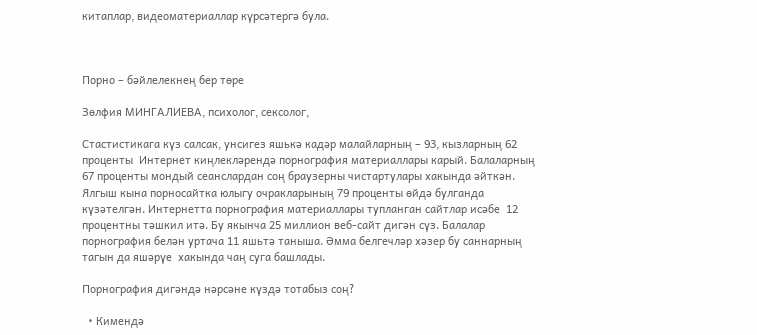китаплар, видеоматериаллар күрсәтергә була.



Порно – бәйлелекнең бер төре

Зөлфия МИНГАЛИЕВА, психолог, сексолог,

Стастистикага күз салсак, унсигез яшькә кадәр малайларның – 93, кызларның 62 проценты  Интернет киңлекләрендә порнография материаллары карый. Балаларның 67 проценты мондый сеанслардан соң браузерны чистартулары хакында әйткән. Ялгыш кына порносайтка юлыгу очракларының 79 проценты өйдә булганда күзәтелгән. Интернетта порнография материаллары тупланган сайтлар исәбе  12 процентны тәшкил итә. Бу якынча 25 миллион веб-сайт дигән сүз. Балалар порнография белән уртача 11 яшьтә таныша. Әмма белгечләр хәзер бу саннарның тагын да яшәрүе  хакында чаң суга башлады.

Порнография дигәндә нәрсәне күздә тотабыз соң?

  • Кимендә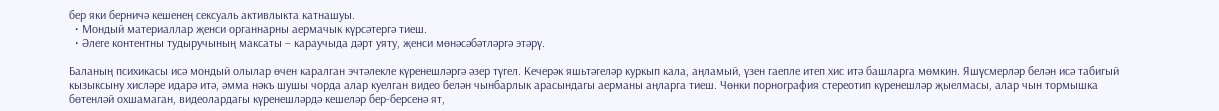бер яки берничә кешенең сексуаль активлыкта катнашуы.
  • Мондый материаллар җенси органнарны аермачык күрсәтергә тиеш.
  • Әлеге контентны тудыручының максаты – караучыда дәрт уяту, җенси мөнәсәбәтләргә этәрү.

Баланың психикасы исә мондый олылар өчен каралган эчтәлекле күренешләргә әзер түгел. Кечерәк яшьтәгеләр куркып кала, аңламый, үзен гаепле итеп хис итә башларга мөмкин. Яшүсмерләр белән исә табигый кызыксыну хисләре идарә итә, әмма нәкъ шушы чорда алар куелган видео белән чынбарлык арасындагы аерманы аңларга тиеш. Чөнки порнография стереотип күренешләр җыелмасы, алар чын тормышка бөтенләй охшамаган, видеолардагы күренешләрдә кешеләр бер-берсенә ят,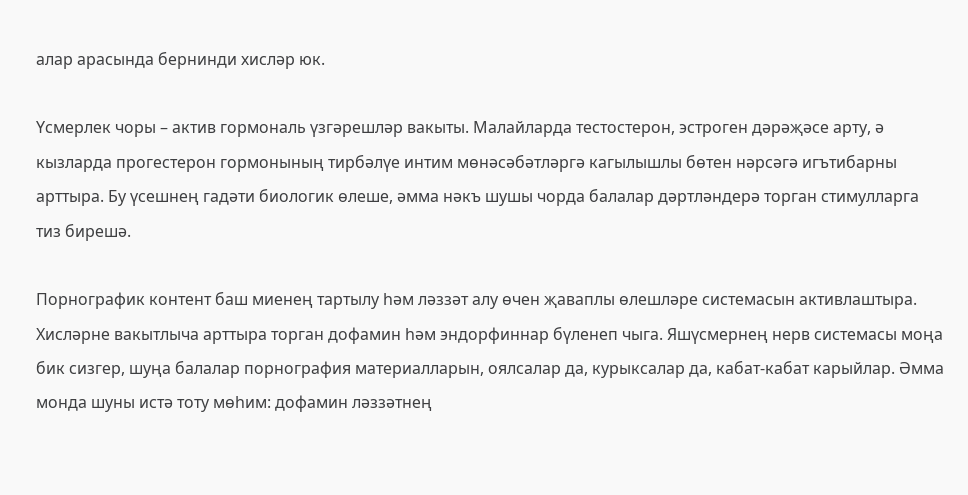алар арасында бернинди хисләр юк.

Үсмерлек чоры – актив гормональ үзгәрешләр вакыты. Малайларда тестостерон, эстроген дәрәҗәсе арту, ә кызларда прогестерон гормонының тирбәлүе интим мөнәсәбәтләргә кагылышлы бөтен нәрсәгә игътибарны арттыра. Бу үсешнең гадәти биологик өлеше, әмма нәкъ шушы чорда балалар дәртләндерә торган стимулларга тиз бирешә.

Порнографик контент баш миенең тартылу һәм ләззәт алу өчен җаваплы өлешләре системасын активлаштыра. Хисләрне вакытлыча арттыра торган дофамин һәм эндорфиннар бүленеп чыга. Яшүсмернең нерв системасы моңа бик сизгер, шуңа балалар порнография материалларын, оялсалар да, курыксалар да, кабат-кабат карыйлар. Әмма монда шуны истә тоту мөһим: дофамин ләззәтнең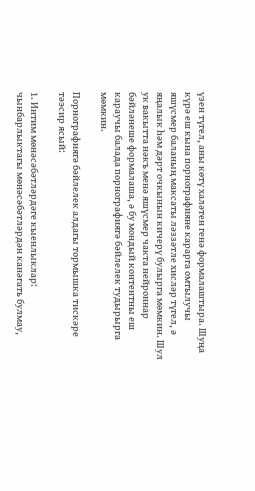үзен түгел, аны көтү халәтен генә формалаштыра. Шуңа күрә еш кына порнографияне карарга омтылучы яшүсмер баланың максаты ләззәтле хисләр түгел, ә яңалык һәм дәрт очкынын кичерү булырга мөмкин. Шул ук вакытта нәкъ менә яшүсмер чакта нейроннар бәйләнеше формалаша, ә бу мондый контентны еш караучы балада порнографиягә бәйлелек тудырырга мөмкин.

Порнографиягә бәйлелек алдагы тормышка тискәре тәэсир ясый:

1. Интим мөнәсәбәтләрдәге кыенлыклар: чынбарлыктагы мөнәсәбәтләрдән канәгать булмау,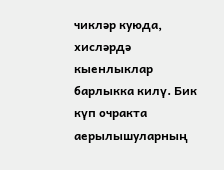чикләр куюда, хисләрдә кыенлыклар барлыкка килү. Бик күп очракта аерылышуларның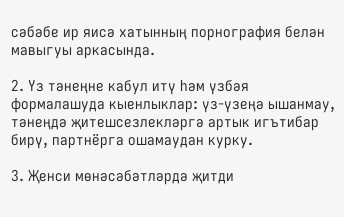сәбәбе ир яисә хатынның порнография белән мавыгуы аркасында.

2. Үз тәнеңне кабул итү һәм үзбәя формалашуда кыенлыклар: үз-үзеңә ышанмау, тәнеңдә җитешсезлекләргә артык игътибар бирү, партнёрга ошамаудан курку.

3. Җенси мөнәсәбәтләрдә җитди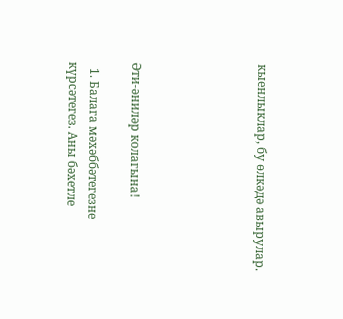кыенлыклар, бу өлкәдә авырулар.





Әти-әниләр колагына!

  1. Балага мәхәббәтегезне күрсәтегез. Аны бәхетле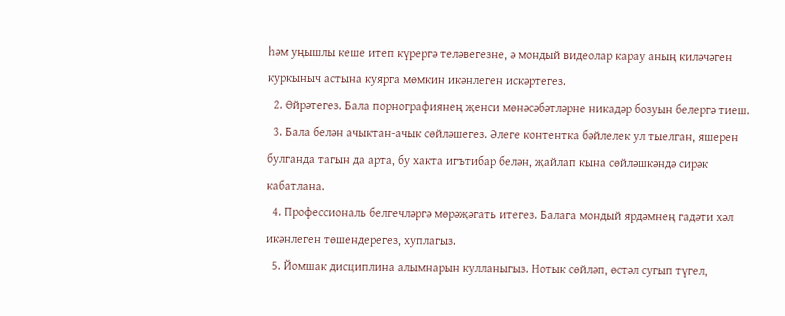һәм уңышлы кеше итеп күрергә теләвегезне, ә мондый видеолар карау аның киләчәген куркыныч астына куярга мөмкин икәнлеген искәртегез.
  2. Өйрәтегез. Бала порнографиянең җенси мөнәсәбәтләрне никадәр бозуын белергә тиеш.
  3. Бала белән ачыктан-ачык сөйләшегез. Әлеге контентка бәйлелек ул тыелган, яшерен булганда тагын да арта, бу хакта игътибар белән, җайлап кына сөйләшкәндә сирәк кабатлана.
  4. Профессиональ белгечләргә мөрәҗәгать итегез. Балага мондый ярдәмнең гадәти хәл икәнлеген төшендерегез, хуплагыз.
  5. Йомшак дисциплина алымнарын кулланыгыз. Нотык сөйләп, өстәл сугып түгел,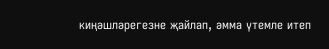киңәшләрегезне җайлап, әмма үтемле итеп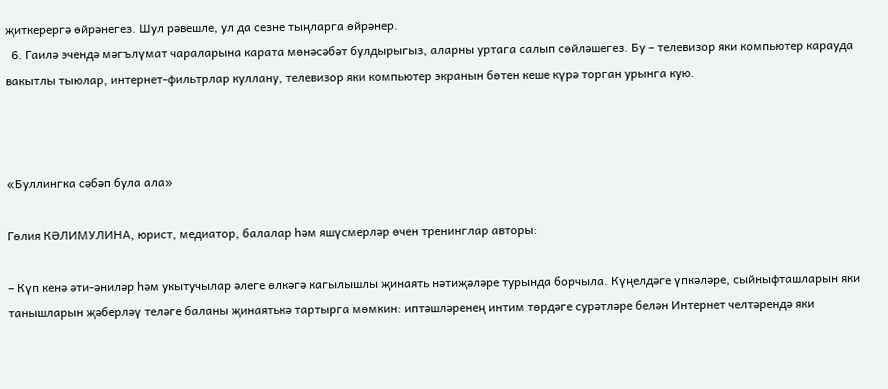җиткерергә өйрәнегез. Шул рәвешле, ул да сезне тыңларга өйрәнер.
  6. Гаилә эчендә мәгълүмат чараларына карата мөнәсәбәт булдырыгыз, аларны уртага салып сөйләшегез. Бу – телевизор яки компьютер карауда вакытлы тыюлар, интернет-фильтрлар куллану, телевизор яки компьютер экранын бөтен кеше күрә торган урынга кую.



«Буллингка сәбәп була ала»

Гөлия КӘЛИМУЛИНА, юрист, медиатор, балалар һәм яшүсмерләр өчен тренинглар авторы:

– Күп кенә әти-әниләр һәм укытучылар әлеге өлкәгә кагылышлы җинаять нәтиҗәләре турында борчыла. Күңелдәге үпкәләре, сыйныфташларын яки танышларын җәберләү теләге баланы җинаятькә тартырга мөмкин: иптәшләренең интим төрдәге сурәтләре белән Интернет челтәрендә яки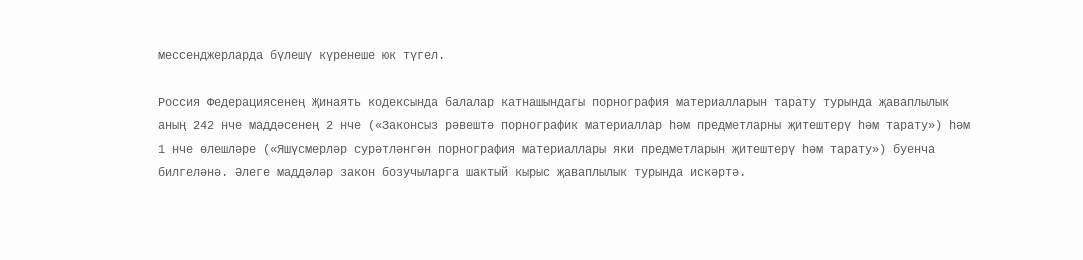мессенджерларда бүлешү күренеше юк түгел.

Россия Федерациясенең Җинаять кодексында балалар катнашындагы порнография материалларын тарату турында җаваплылык аның 242 нче маддәсенең 2 нче («Законсыз рәвештә порнографик материаллар һәм предметларны җитештерү һәм тарату») һәм 1 нче өлешләре («Яшүсмерләр сурәтләнгән порнография материаллары яки предметларын җитештерү һәм тарату») буенча билгеләнә. Әлеге маддәләр закон бозучыларга шактый кырыс җаваплылык турында искәртә.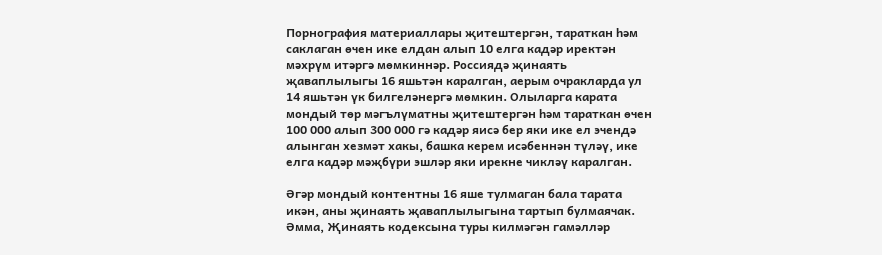Порнография материаллары җитештергән, тараткан һәм саклаган өчен ике елдан алып 10 елга кадәр иректән мәхрүм итәргә мөмкиннәр. Россиядә җинаять җаваплылыгы 16 яшьтән каралган, аерым очракларда ул 14 яшьтән үк билгеләнергә мөмкин. Олыларга карата мондый төр мәгълүматны җитештергән һәм тараткан өчен 100 000 алып 300 000 гә кадәр яисә бер яки ике ел эчендә алынган хезмәт хакы, башка керем исәбеннән түләү, ике елга кадәр мәҗбүри эшләр яки ирекне чикләү каралган.

Әгәр мондый контентны 16 яше тулмаган бала тарата икән, аны җинаять җаваплылыгына тартып булмаячак. Әмма, Җинаять кодексына туры килмәгән гамәлләр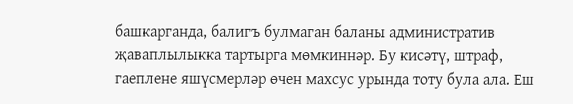башкарганда, балигъ булмаган баланы административ җаваплылыкка тартырга мөмкиннәр. Бу кисәтү, штраф, гаеплене яшүсмерләр өчен махсус урында тоту була ала. Еш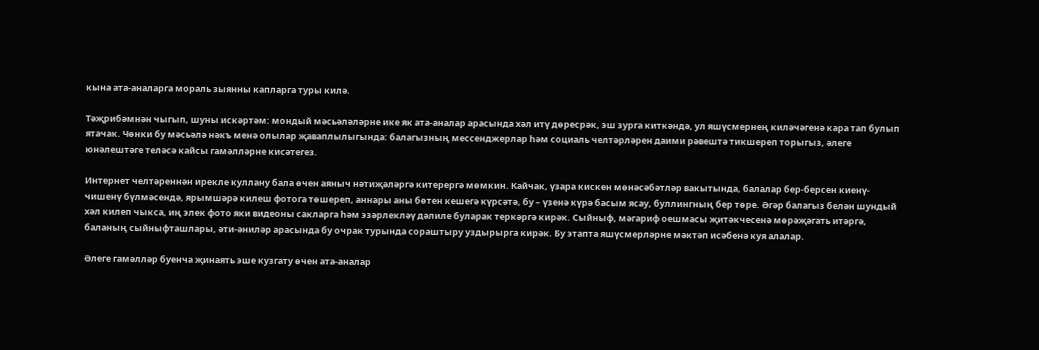кына ата-аналарга мораль зыянны капларга туры килә.

Тәҗрибәмнән чыгып, шуны искәртәм: мондый мәсьәләләрне ике як ата-аналар арасында хәл итү дөресрәк, эш зурга киткәндә, ул яшүсмернең киләчәгенә кара тап булып ятачак. Чөнки бу мәсьәлә нәкъ менә олылар җаваплылыгында: балагызның мессенджерлар һәм социаль челтәрләрен даими рәвештә тикшереп торыгыз, әлеге юнәлештәге теләсә кайсы гамәлләрне кисәтегез.

Интернет челтәреннән ирекле куллану бала өчен аяныч нәтиҗәләргә китерергә мөмкин. Кайчак, үзара кискен мөнәсәбәтләр вакытында, балалар бер-берсен киенү-чишенү бүлмәсендә, ярымшәрә килеш фотога төшереп, аннары аны бөтен кешегә күрсәтә, бу – үзенә күрә басым ясау, буллингның бер төре. Әгәр балагыз белән шундый хәл килеп чыкса, иң элек фото яки видеоны сакларга һәм эзәрлекләү дәлиле буларак теркәргә кирәк. Сыйныф, мәгариф оешмасы җитәкчесенә мөрәҗәгать итәргә, баланың сыйныфташлары, әти-әниләр арасында бу очрак турында сораштыру уздырырга кирәк. Бу этапта яшүсмерләрне мәктәп исәбенә куя алалар.

Әлеге гамәлләр буенча җинаять эше кузгату өчен ата-аналар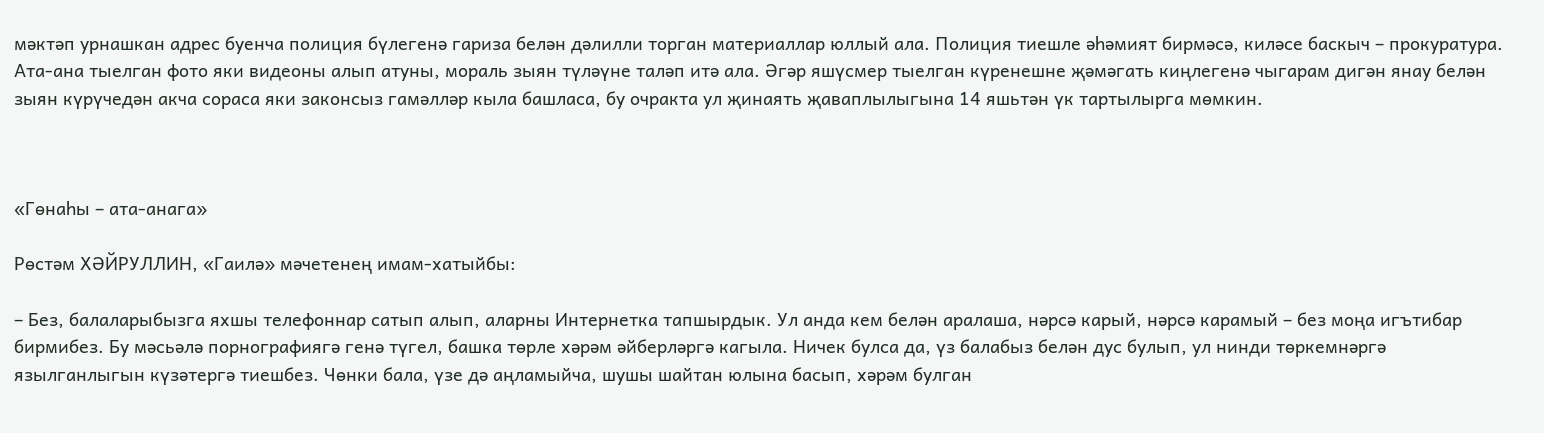мәктәп урнашкан адрес буенча полиция бүлегенә гариза белән дәлилли торган материаллар юллый ала. Полиция тиешле әһәмият бирмәсә, киләсе баскыч – прокуратура. Ата-ана тыелган фото яки видеоны алып атуны, мораль зыян түләүне таләп итә ала. Әгәр яшүсмер тыелган күренешне җәмәгать киңлегенә чыгарам дигән янау белән зыян күрүчедән акча сораса яки законсыз гамәлләр кыла башласа, бу очракта ул җинаять җаваплылыгына 14 яшьтән үк тартылырга мөмкин.



«Гөнаһы – ата-анага»

Рөстәм ХӘЙРУЛЛИН, «Гаилә» мәчетенең имам-хатыйбы:

– Без, балаларыбызга яхшы телефоннар сатып алып, аларны Интернетка тапшырдык. Ул анда кем белән аралаша, нәрсә карый, нәрсә карамый – без моңа игътибар бирмибез. Бу мәсьәлә порнографиягә генә түгел, башка төрле хәрәм әйберләргә кагыла. Ничек булса да, үз балабыз белән дус булып, ул нинди төркемнәргә язылганлыгын күзәтергә тиешбез. Чөнки бала, үзе дә аңламыйча, шушы шайтан юлына басып, хәрәм булган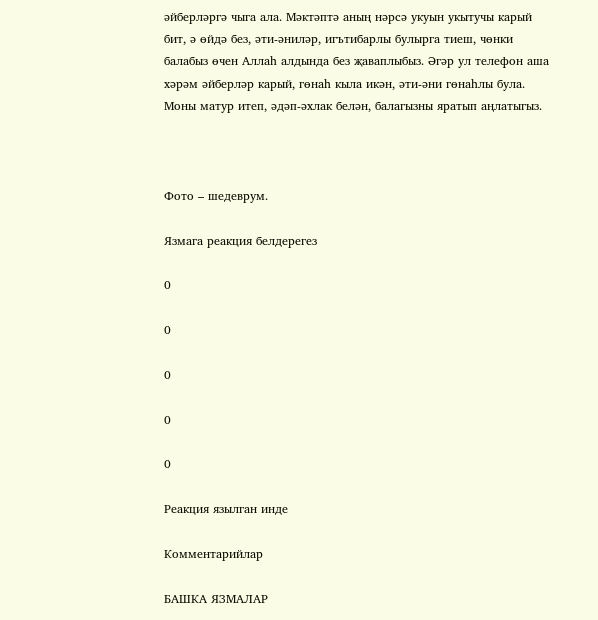әйберләргә чыга ала. Мәктәптә аның нәрсә укуын укытучы карый бит, ә өйдә без, әти-әниләр, игътибарлы булырга тиеш, чөнки балабыз өчен Аллаһ алдында без җаваплыбыз. Әгәр ул телефон аша хәрәм әйберләр карый, гөнаһ кыла икән, әти-әни гөнаһлы була. Моны матур итеп, әдәп-әхлак белән, балагызны яратып аңлатыгыз.



Фото – шедеврум.

Язмага реакция белдерегез

0

0

0

0

0

Реакция язылган инде

Комментарийлар

БАШКА ЯЗМАЛАР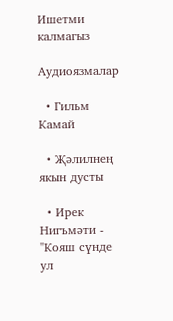Ишетми калмагыз

Аудиоязмалар

  • Гильм Камай

  • Җәлилнең якын дусты

  • Ирек Нигъмәти - "Кояш сүнде ул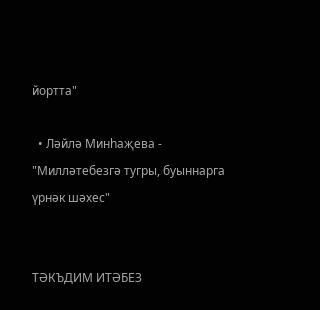йортта"

  • Ләйлә Минһаҗева - "Милләтебезгә тугры, буыннарга үрнәк шәхес"


ТӘКЪДИМ ИТӘБЕЗ